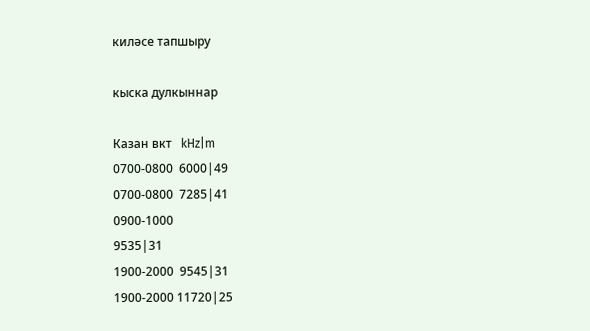киләсе тапшыру

кыска дулкыннар

Казан вкт   kHz|m
0700-0800  6000|49
0700-0800  7285|41
0900-1000
9535|31
1900-2000  9545|31
1900-2000 11720|25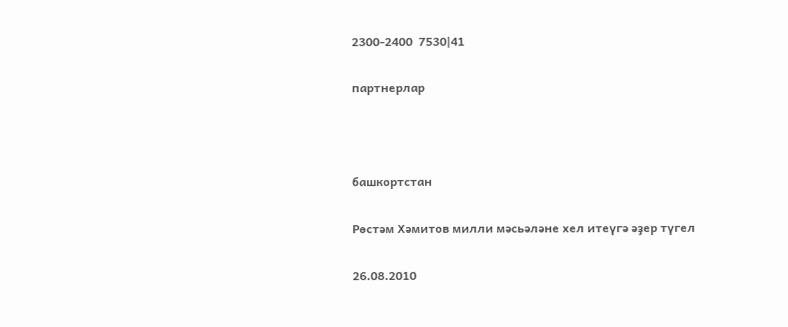2300-2400  7530|41

партнерлар



башкортстан

Рөстәм Хәмитов милли мәсьәләне хел итеүгә әҙер түгел

26.08.2010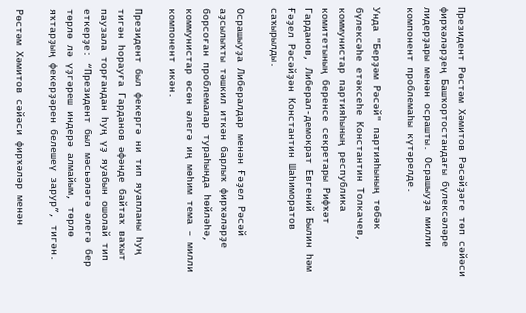Президент Рөстәм Хәмитов Рәсәйҙәге төп сәйәси фирҡәләрҙең Башҡортостандағы бүлексәләре лидерҙары менән осрашты. Осрашыуҙа милли компонент проблемаһы күтәрелде.

Унда "Берҙәм Рәсәй" партияһының төбәк бүлексәһе етәксеһе Константин Толкачев, коммунистар партияһының республика комитетының беренсе секретары Рифҡәт Гарданов, Либерал-демократ Евгений Былин һәм Ғәҙел Рәсәйҙән Константин Шаһиморатов саҡырылды.

Осрашыуҙа Либералдар менән Ғәҙел Рәсәй аҙсылыҡты тәшкил иткән барлыҡ фирҡәләрҙе борсоған проблемалар тураһында һөйләһә, коммунистар өсөн әлегә иң мөһим тема – милли компонент икән.

Президент был фекергә ни тип яуапланы һуң тигән һорауға Гарданов әфәнде байтаҡ ваҡыт паузала торғандан һуң үҙ яуабын ошолай тип еткерҙе: “Президент был мәсьәләгә әлегә бер төрлө лә үҙгәреш индерә алмайым, төрлө яҡтарҙың фекерҙәрен белешеү зарур”, тигән.

Рөстәм Хәмитов сәйәси фирҡәләр менән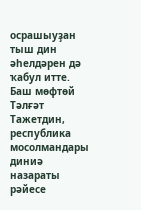осрашыуҙан тыш дин әһелдәрен дә ҡабул итте. Баш мөфтөй Тәлғәт Тажетдин, республика мосолмандары диниә назараты рәйесе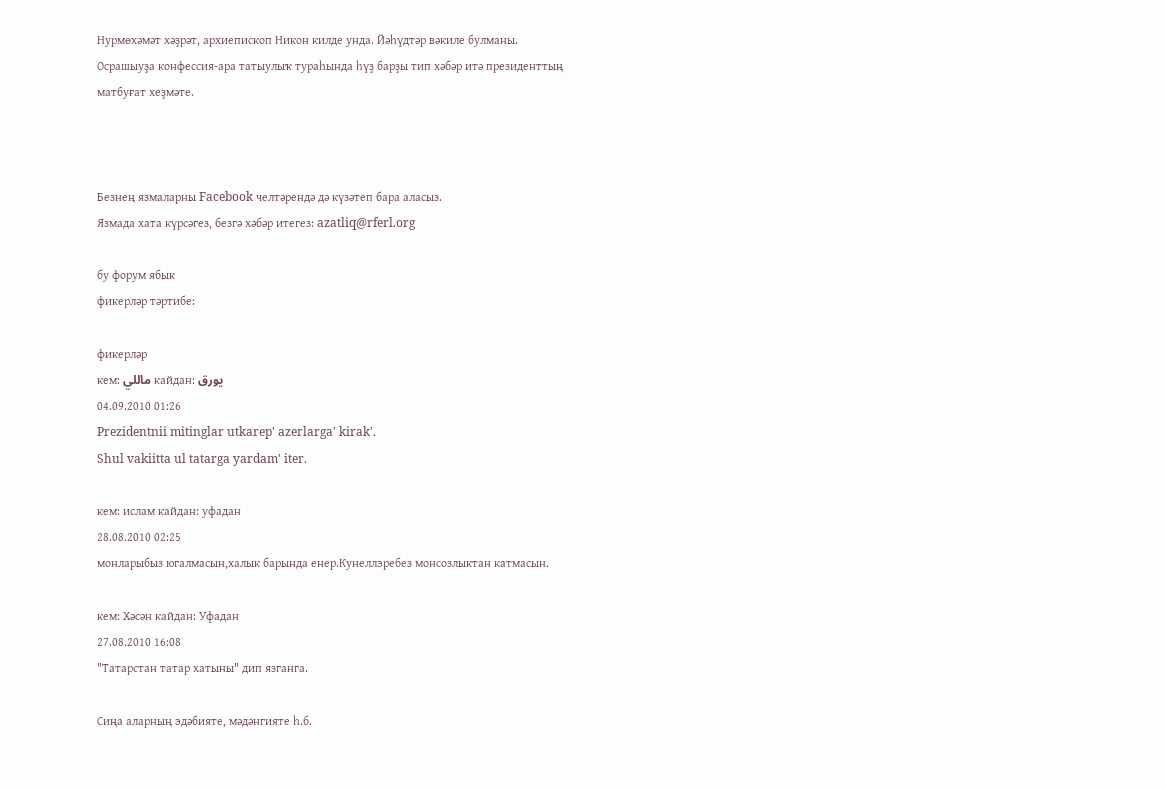Нурмөхәмәт хәҙрәт, архиепископ Никон килде унда. Йәһүдтәр вәкиле булманы. Осрашыуҙа конфессия-ара татыулыҡ тураһында һүҙ барҙы тип хәбәр итә президенттың матбуғат хеҙмәте.



Безнең язмаларны Facebook челтәрендә дә күзәтеп бара аласыз.
Язмада хата күрсәгез, безгә хәбәр итегез: azatliq@rferl.org

бу форум ябык
фикерләр тәртибе:

фикерләр
кем: ماللي кайдан: يورق
04.09.2010 01:26
Prezidentnii mitinglar utkarep' azerlarga' kirak'.
Shul vakiitta ul tatarga yardam' iter.

кем: ислам кайдан: уфадан
28.08.2010 02:25
монларыбыз югалмасын,халык барында енер.Кунеллэребез монсозлыктан катмасын.

кем: Хәсән кайдан: Уфадан
27.08.2010 16:08
"Татарстан татар хатыны" дип язганга.

Сиңа аларның эдәбияте, мәдәнгияте һ.б.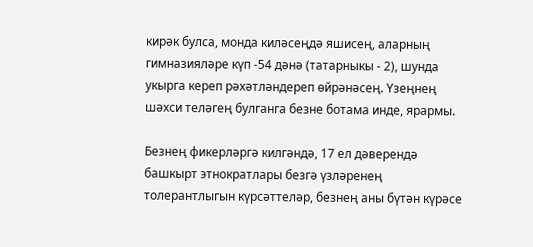кирәк булса, монда киләсеңдә яшисең, аларның гимназияләре күп -54 дәнә (татарныкы - 2), шунда укырга кереп рәхәтләндереп өйрәнәсең. Үзеңнең шәхси теләгең булганга безне ботама инде, ярармы.

Безнең фикерләргә килгәндә, 17 ел дәверендә башкырт этнократлары безгә үзләренең толерантлыгын күрсәттеләр, безнең аны бүтән күрәсе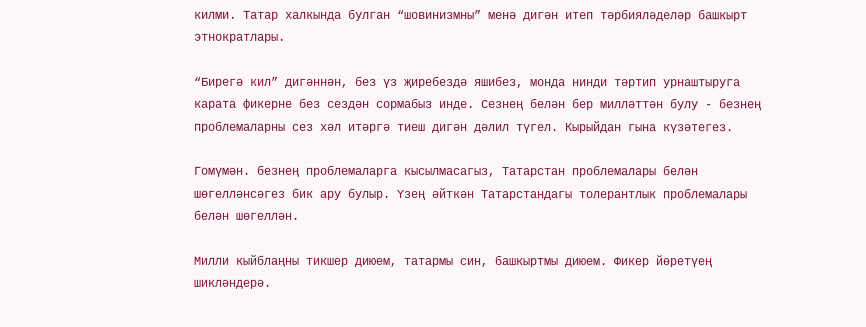килми. Татар халкында булган “шовинизмны” менә дигән итеп тәрбияләделәр башкырт этнократлары.

“Бирегә кил” дигәннән, без үз җиребездә яшибез, монда нинди тәртип урнаштыруга карата фикерне без сездән сормабыз инде. Сезнең белән бер милләттән булу - безнең проблемаларны сез хәл итәргә тиеш дигән дәлил түгел. Кырыйдан гына күзәтегез.

Гомүмән. безнең проблемаларга кысылмасагыз, Татарстан проблемалары белән шөгелләнсәгез бик ару булыр. Үзең әйткән Татарстандагы толерантлык проблемалары белән шөгеллән.

Милли кыйблаңны тикшер диюем, татармы син, башкыртмы диюем. Фикер йөретүең шикләндерә.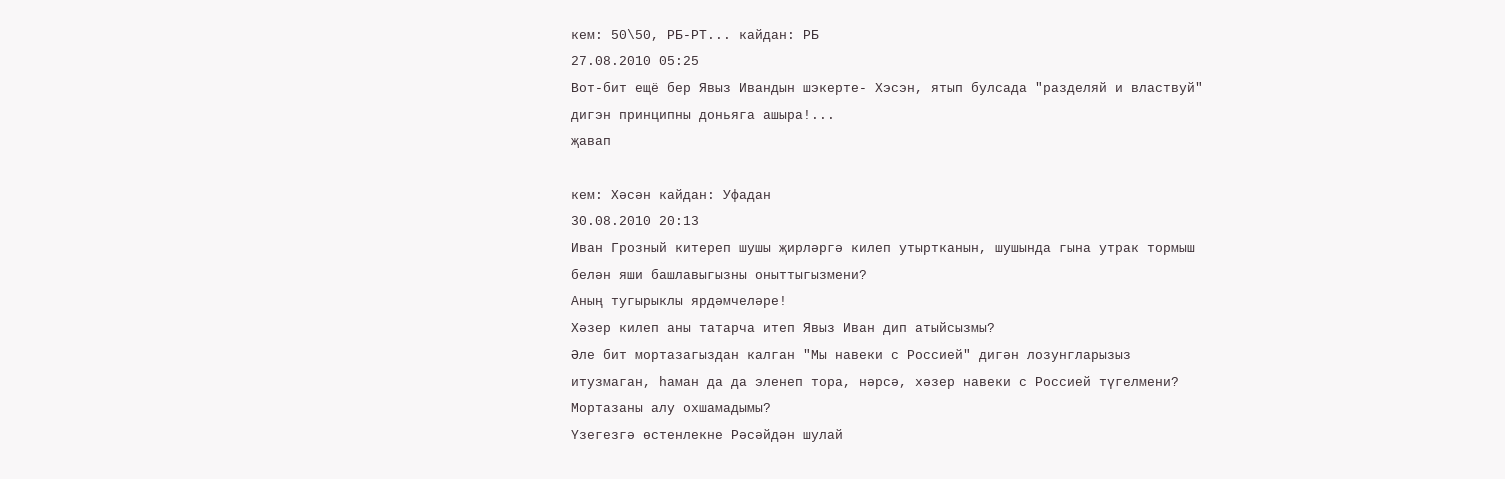кем: 50\50, РБ-РТ... кайдан: РБ
27.08.2010 05:25
Вот-бит ещё бер Явыз Ивандын шэкерте- Хэсэн, ятып булсада "разделяй и властвуй" дигэн принципны доньяга ашыра!...
җавап

кем: Хәсән кайдан: Уфадан
30.08.2010 20:13
Иван Грозный китереп шушы җирләргә килеп утыртканын, шушында гына утрак тормыш белән яши башлавыгызны оныттыгызмени?
Аның тугырыклы ярдәмчеләре!
Хәзер килеп аны татарча итеп Явыз Иван дип атыйсызмы?
Әле бит мортазагыздан калган "Мы навеки с Россией" дигән лозунгларызыз итузмаган, һаман да да эленеп тора, нәрсә, хәзер навеки с Россией түгелмени?
Мортазаны алу охшамадымы?
Үзегезгә өстенлекне Рәсәйдән шулай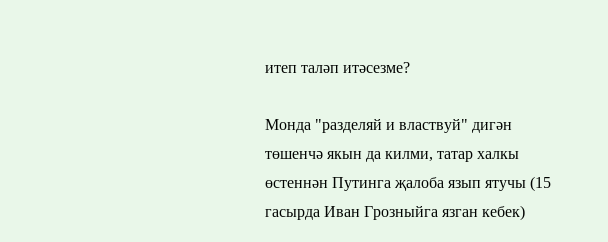итеп таләп итәсезме?

Монда "разделяй и властвуй" дигән төшенчә якын да килми, татар халкы өстеннән Путинга җалоба язып ятучы (15 гасырда Иван Грозныйга язган кебек)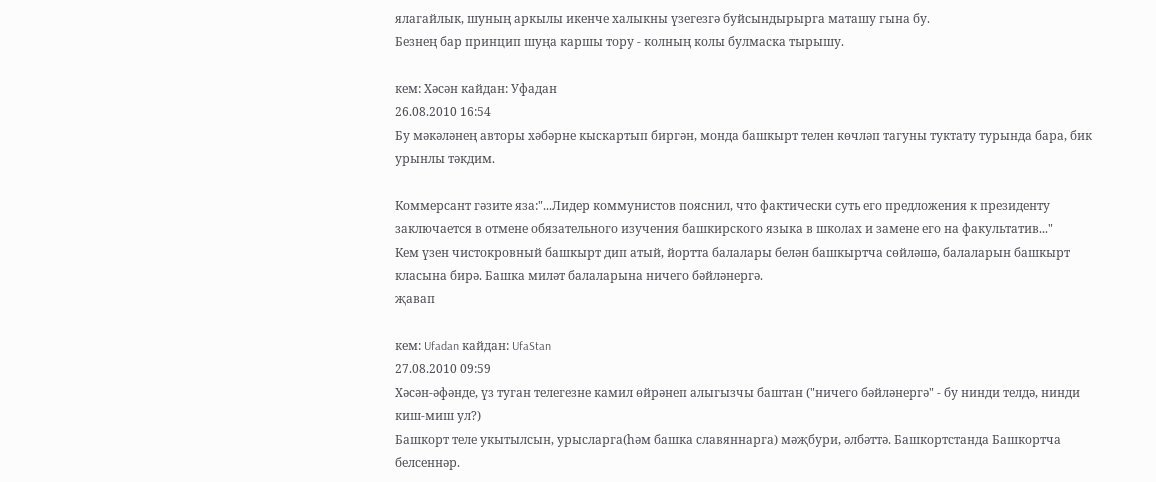ялагайлык, шуның аркылы икенче халыкны үзегезгә буйсындырырга маташу гына бу.
Безнең бар принцип шуңа каршы тору - колның колы булмаска тырышу.

кем: Хәсән кайдан: Уфадан
26.08.2010 16:54
Бу мәкәләнең авторы хәбәрне кыскартып биргән, монда башкырт телен көчләп тагуны туктату турында бара, бик урынлы тәкдим.

Коммерсант гәзите яза:"...Лидер коммунистов пояснил, что фактически суть его предложения к президенту заключается в отмене обязательного изучения башкирского языка в школах и замене его на факультатив..."
Кем үзен чистокровный башкырт дип атый, йортта балалары белән башкыртча сөйләшә, балаларын башкырт класына бирә. Башка миләт балаларына ничего бәйләнергә.
җавап

кем: Ufadan кайдан: UfaStan
27.08.2010 09:59
Хәсән-әфәнде, үз туган телегезне камил өйрәнеп алыгызчы баштан ("ничего бәйләнергә" - бу нинди телдә, нинди киш-миш ул?)
Башкорт теле укытылсын, урысларга(һәм башка славяннарга) мәҗбури, әлбәттә. Башкортстанда Башкортча белсеннәр.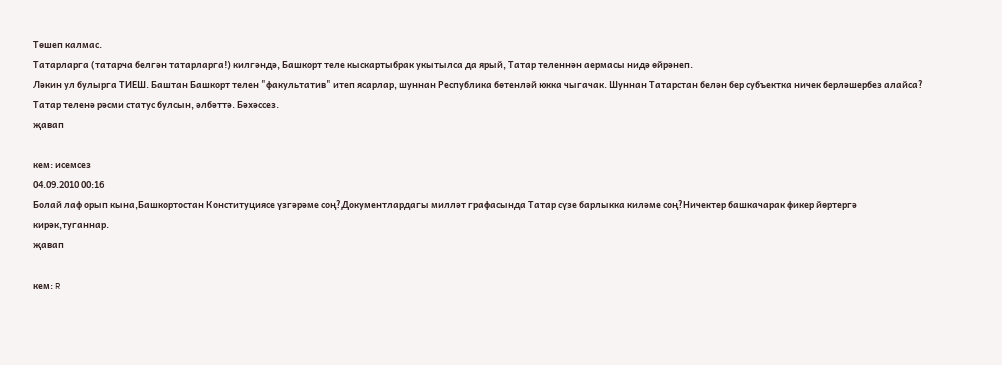Төшеп калмас.
Татарларга (татарча белгән татарларга!) килгәндә, Башкорт теле кыскартыбрак укытылса да ярый, Татар теленнән аермасы нидә өйрәнеп.
Ләкин ул булырга ТИЕШ. Баштан Башкорт телен "факультатив" итеп ясарлар, шуннан Республика бөтенләй юкка чыгачак. Шуннан Татарстан белән бер субъектка ничек берләшербез алайса? Татар теленә рәсми статус булсын, әлбәттә. Бәхәссез.
җавап

кем: исемсез
04.09.2010 00:16
Болай лаф орып кына,Башкортостан Конституциясе үзгәрәме соң?Документлардагы милләт графасында Татар сүзе барлыкка киләме соң?Ничектер башкачарак фикер йөртергә кирәк,туганнар.
җавап

кем: R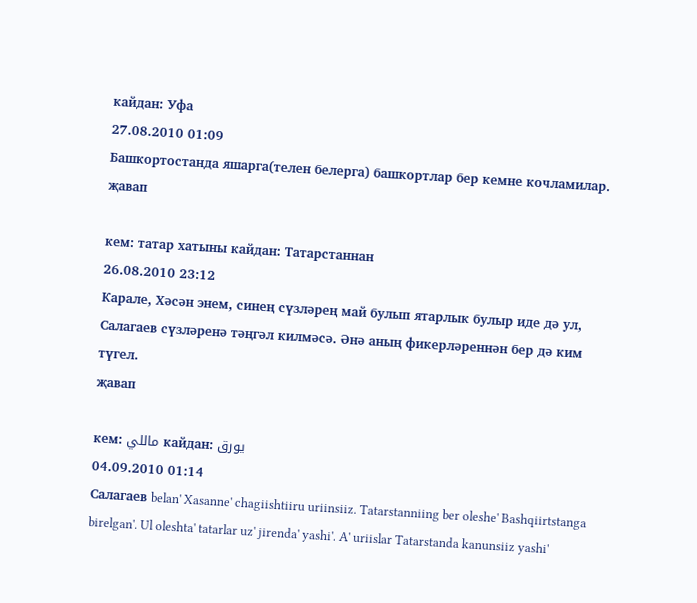кайдан: Уфа
27.08.2010 01:09
Башкортостанда яшарга(телен белерга) башкортлар бер кемне кочламилар.
җавап

кем: татар хатыны кайдан: Татарстаннан
26.08.2010 23:12
Карале, Хәсән энем, синең сүзләрең май булып ятарлык булыр иде дә ул, Салагаев сүзләренә тәңгәл килмәсә. Әнә аның фикерләреннән бер дә ким түгел.
җавап

кем: ماللي кайдан: يورق
04.09.2010 01:14
Салагаев belan' Xasanne' chagiishtiiru uriinsiiz. Tatarstanniing ber oleshe' Bashqiirtstanga birelgan'. Ul oleshta' tatarlar uz' jirenda' yashi'. A' uriislar Tatarstanda kanunsiiz yashi'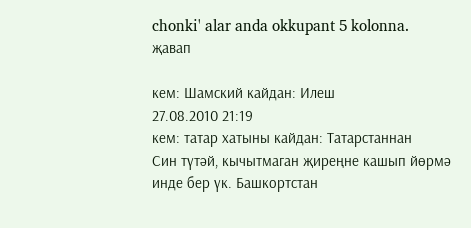chonki' alar anda okkupant 5 kolonna.
җавап

кем: Шамский кайдан: Илеш
27.08.2010 21:19
кем: татар хатыны кайдан: Татарстаннан
Син түтәй, кычытмаган җиреңне кашып йөрмә инде бер үк. Башкортстан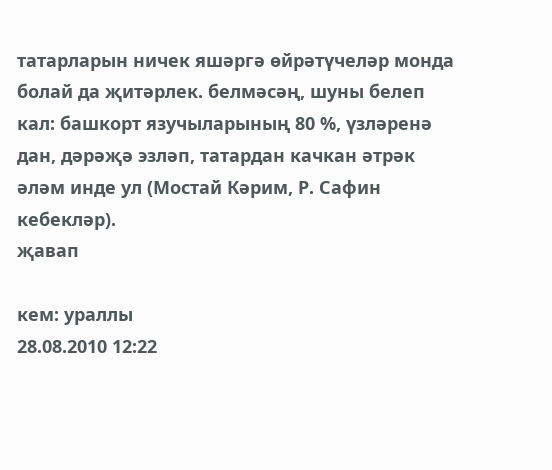татарларын ничек яшәргә өйрәтүчеләр монда болай да җитәрлек. белмәсәң, шуны белеп кал: башкорт язучыларының 80 %, үзләренә дан, дәрәҗә эзләп, татардан качкан әтрәк әләм инде ул (Мостай Кәрим, Р. Сафин кебекләр).
җавап

кем: ураллы
28.08.2010 12:22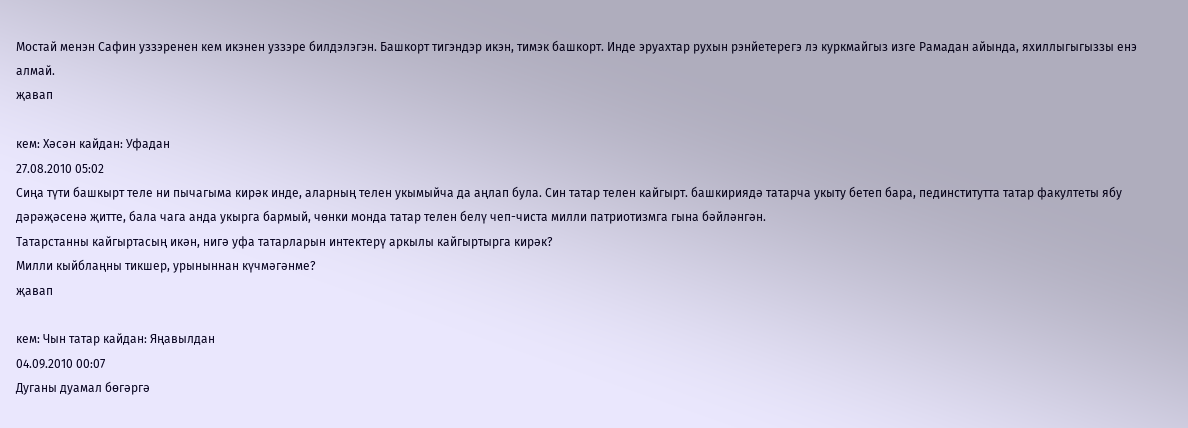Мостай менэн Сафин уззэренен кем икэнен уззэре билдэлэгэн. Башкорт тигэндэр икэн, тимэк башкорт. Инде эруахтар рухын рэнйетерегэ лэ куркмайгыз изге Рамадан айында, яхиллыгыгыззы енэ алмай.
җавап

кем: Хәсән кайдан: Уфадан
27.08.2010 05:02
Сиңа түти башкырт теле ни пычагыма кирәк инде, аларның телен укымыйча да аңлап була. Син татар телен кайгырт. башкириядә татарча укыту бетеп бара, пединститутта татар факултеты ябу дәрәҗәсенә җитте, бала чага анда укырга бармый, чөнки монда татар телен белү чеп-чиста милли патриотизмга гына бәйләнгән.
Татарстанны кайгыртасың икән, нигә уфа татарларын интектерү аркылы кайгыртырга кирәк?
Милли кыйблаңны тикшер, урыныннан күчмәгәнме?
җавап

кем: Чын татар кайдан: Яңавылдан
04.09.2010 00:07
Дуганы дуамал бөгәргә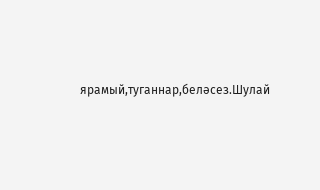ярамый,туганнар,беләсез.Шулай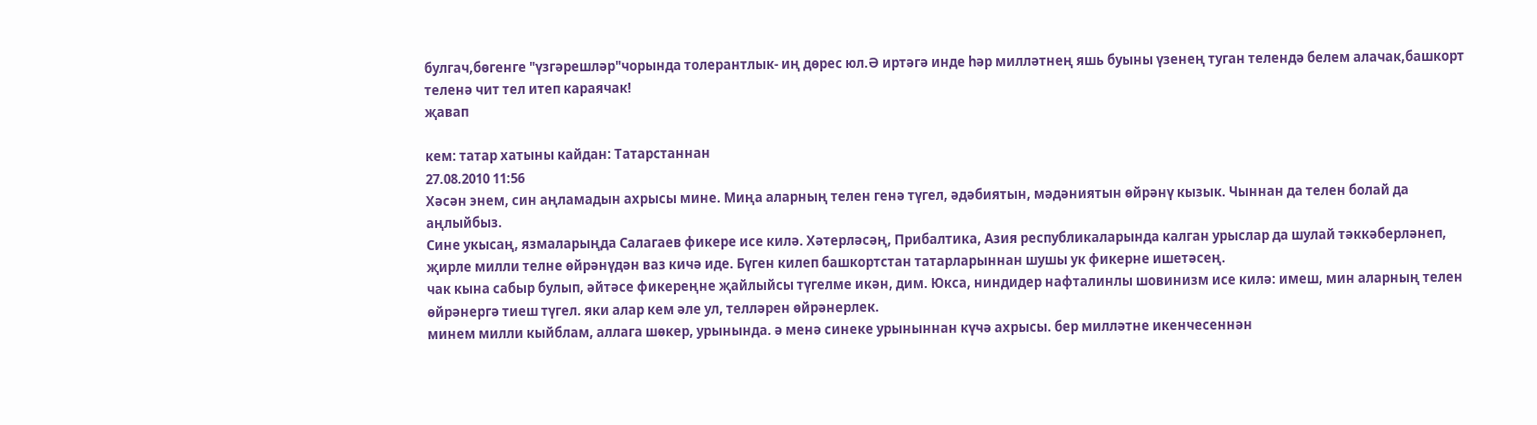булгач,бөгенге "үзгәрешләр"чорында толерантлык- иң дөрес юл.Ә иртәгә инде һәр милләтнең яшь буыны үзенең туган телендә белем алачак,башкорт теленә чит тел итеп караячак!
җавап

кем: татар хатыны кайдан: Татарстаннан
27.08.2010 11:56
Хәсән энем, син аңламадын ахрысы мине. Миңа аларның телен генә түгел, әдәбиятын, мәдәниятын өйрәнү кызык. Чыннан да телен болай да аңлыйбыз.
Сине укысаң, язмаларыңда Салагаев фикере исе килә. Хәтерләсәң, Прибалтика, Азия республикаларында калган урыслар да шулай тәккәберләнеп, җирле милли телне өйрәнүдән ваз кичә иде. Бүген килеп башкортстан татарларыннан шушы ук фикерне ишетәсең.
чак кына сабыр булып, әйтәсе фикереңне җайлыйсы түгелме икән, дим. Юкса, ниндидер нафталинлы шовинизм исе килә: имеш, мин аларның телен өйрәнергә тиеш түгел. яки алар кем әле ул, телләрен өйрәнерлек.
минем милли кыйблам, аллага шөкер, урынында. ә менә синеке урыныннан күчә ахрысы. бер милләтне икенчесеннән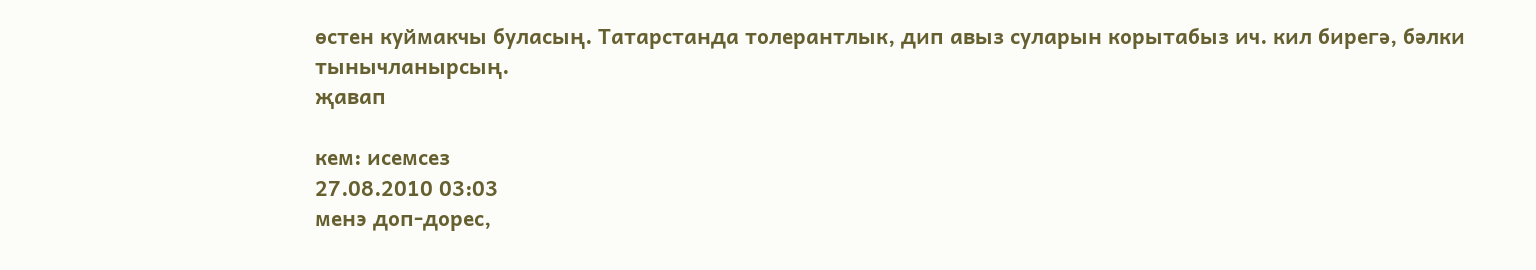өстен куймакчы буласың. Татарстанда толерантлык, дип авыз суларын корытабыз ич. кил бирегә, бәлки тынычланырсың.
җавап

кем: исемсез
27.08.2010 03:03
менэ доп-дорес,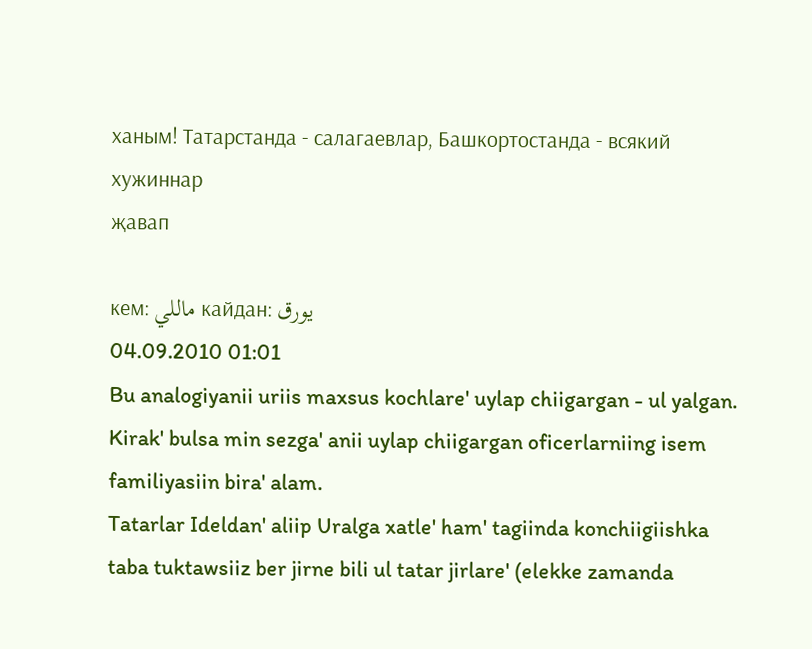ханым! Татарстанда - салагаевлар, Башкортостанда - всякий хужиннар
җавап

кем: ماللي кайдан: يورق
04.09.2010 01:01
Bu analogiyanii uriis maxsus kochlare' uylap chiigargan - ul yalgan.
Kirak' bulsa min sezga' anii uylap chiigargan oficerlarniing isem familiyasiin bira' alam.
Tatarlar Ideldan' aliip Uralga xatle' ham' tagiinda konchiigiishka taba tuktawsiiz ber jirne bili ul tatar jirlare' (elekke zamanda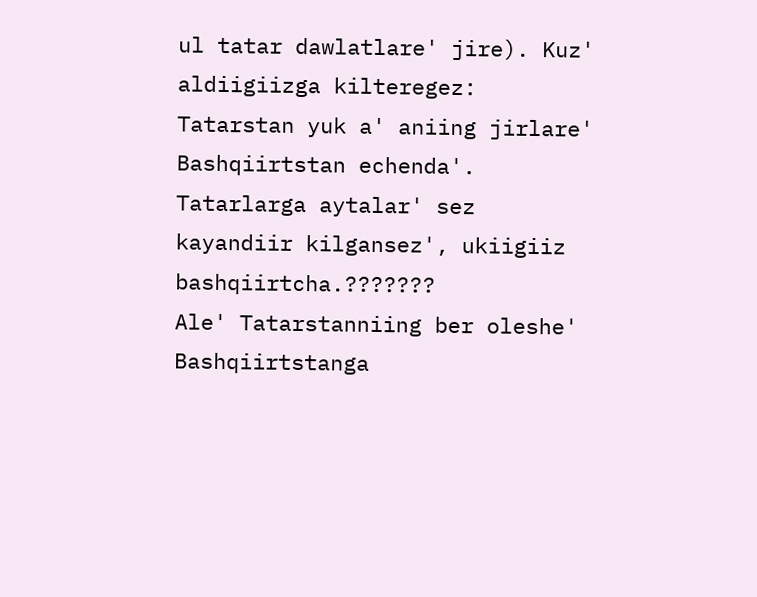ul tatar dawlatlare' jire). Kuz' aldiigiizga kilteregez: Tatarstan yuk a' aniing jirlare' Bashqiirtstan echenda'. Tatarlarga aytalar' sez kayandiir kilgansez', ukiigiiz bashqiirtcha.???????
Ale' Tatarstanniing ber oleshe' Bashqiirtstanga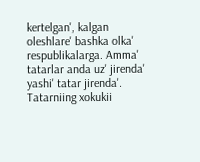kertelgan', kalgan oleshlare' bashka olka' respublikalarga. Amma' tatarlar anda uz' jirenda' yashi' tatar jirenda'.
Tatarniing xokukii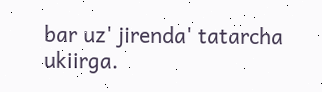bar uz' jirenda' tatarcha ukiirga.